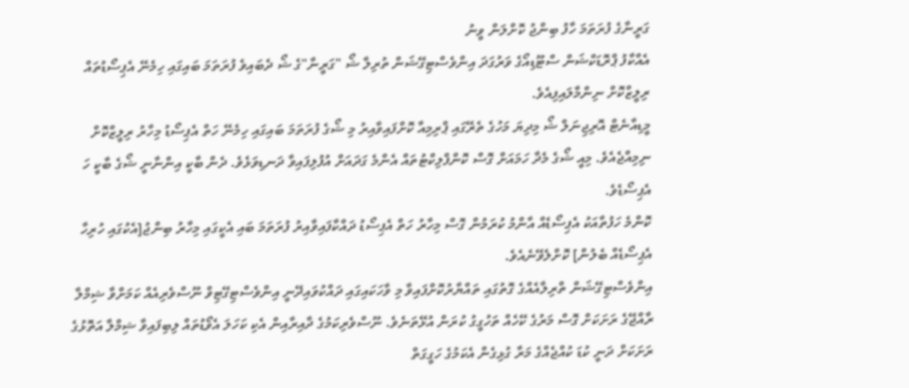ގަރީނާގެ ފުރަތަމަ ހާފު ބިންޖު ކޮށްލަން ވީނު
އެއްކާފު ޕްރޮޑަކްޝަން ސްޓޫޑިއޯގެ ވަރުގަދަ އިންވެސްޓިގޭޝަން ތުރިލާ ޝޯ "ގަރީނާ"ގެ ޝޯ ދެބައިވެ ފުރަތަމަ ބައިގައި ހިމެނޭ އެޕިސޯޑުތައް ރިލީޒްކޮށް ނިންމާލައިފިއެވެ.
މީޑިއާނެޓް އޮރިޖިނަލް ޝޯ މިދިޔަ މަހުގެ ތެރޭގައި ޕްރިމިއާ ކޮށްފައިވާއިރު މި ޝޯގެ ފުރަތަމަ ބައިގައި ހިމެނޭ ހަތް އެޕިސޯޑު މިހާރު ރިލީޒްކޮށް ނިމިއްޖެއެވެ. މިއީ ޝޯގެ މެދާ ހަމައަށް ގޮސް ކޮންފްލިކްޓުތައް އެންމެ ގަދައަށް އުފުލިފައިވާ ދަނޑިވަޅެވެ. ދެން ބާކީ އިންނާނީ ޝޯގެ ބާކީ ހަ އެޕިސޯޑެވެ.
ކޮންމެ ހަފުތާއަކު އެޕިސޯޑެއް އާންމު ކުރަމުން ގޮސް މިހާރު ހަތް އެޕިސޯޑު ދައްކާފައިވާއިރު ފުރަތަމަ ބައި އެކީގައި މިހާރު ބިންޖު[އެކުގައި ހުރިހާ އެޕިސޯޑެއް ބެލުން] ކޮށްލެވޭނެއެވެ.
އިންވެސްޓިގޭޝަން ތްރިލާއެއްގެ ގޮތުގައި ތައްޔާރުކޮށްފައިވާ މި ވާހަކައިގައި ދައްކުވައިދޭނީ އިންވެސްޓިގޭޓިވް ނޫސްވެރިއެއް ކަމަށްވާ ޝިމްލާ ރާއްޖޭގެ ރަށަކަށް ގޮސް މަރުގެ ކޭހެއް ތަހުގީގު ކުރަން އުޅޭތަނެވެ. ނޫސްވެރިކަމުގެ ދާއިރާއިން އެކި ކަހަލަ އެވޯޑުތައް ލިބިފައިވާ ޝިމްލާ އަތޮޅުގެ ރަށަކަށް ދަނީ ކުޑަ ކުއްޖެއްގެ މަރާ ގުޅިގެން އެކަމުގެ ހަގީގަތް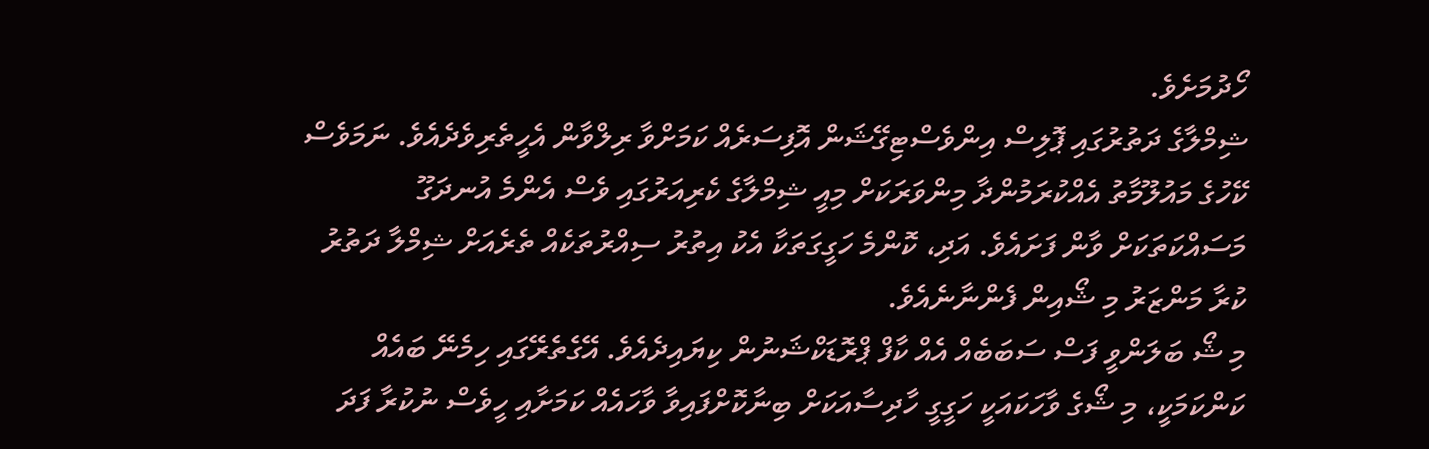ހޯދުމަށެވެ.
ޝިމްލާގެ ދަތުރުގައި ޕޮލިސް އިންވެސްޓިގޭޝަން އޮފިސަރެއް ކަމަށްވާ ރިލްވާން އެހީތެރިވެދެއެވެ. ނަމަވެސް ކޭހުގެ މައުލޫމާތު އެއްކުރަމުންދާ މިންވަރަކަށް މިއީ ޝިމްލާގެ ކެރިއަރުގައި ވެސް އެންމެ އުނދަގޫ މަސައްކަތަކަށް ވާން ފަށައެވެ. އަދި، ކޮންމެ ހަގީގަތަކާ އެކު އިތުރު ސިއްރުތަކެއް ތެރެއަށް ޝިމްލާ ދަތުރު ކުރާ މަންޒަރު މި ޝޯއިން ފެންނާނެއެވެ.
މި ޝޯ ބަލަންވީ ފަސް ސަބަބެއް އެއް ކާފް ޕްރޮޑަކްޝަނުން ކިޔައިދެއެވެ. އޭގެތެރޭގައި ހިމެނޭ ބައެއް ކަންކަމަކީ، މި ޝޯގެ ވާހަކައަކީ ހަގީގީ ހާދިސާއަކަށް ބިނާކޮށްފައިވާ ވާހައެއް ކަމަށާއި ހީވެސް ނުކުރާ ފަދަ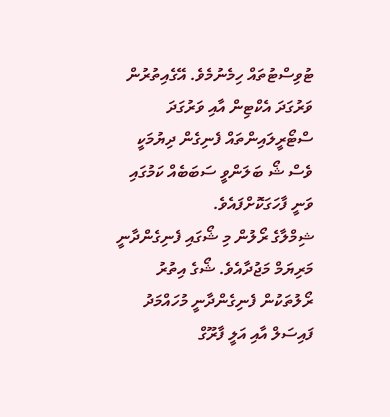ޓުވިސްޓުތައް ހިމެނުމެވެ. އޭގެއިތުރުން ވަރުގަދަ އެކްޓިން އާއި ވަރުގަދަ ސްޓޯރީލައިންތައް ފެނިގެން ދިޔުމަކީ ވެސް ޝޯ ބަލަންވީ ސަބަބެއް ކަމުގައި ވަނީ ފާހަގަކޮށްފައެވެ.
ޝިމްލާގެ ރޯލުން މި ޝޯގައި ފެނިގެންދާނީ މަރިޔަމް މަޖުދާއެވެ. ޝޯގެ އިތުރު ރޯލުތަކުން ފެނިގެންދާނީ މުހައްމަދު ފައިސަލް އާއި އަލީ ފާރޫގް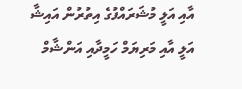އާއި އަލީ މުޝަރައްފުގެ އިތުރުން އައިޝާ އަލީ އާއި މަރިޔަމް ހަމީދާއި އަންޝާމް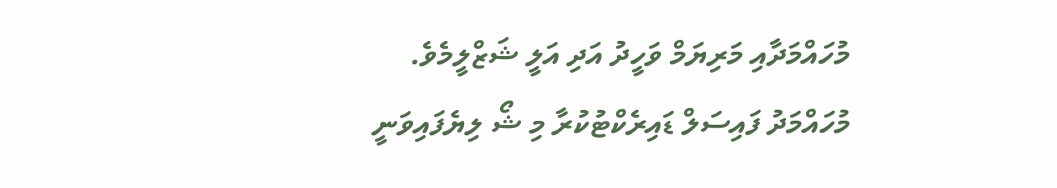މުހައްމަދާއި މަރިޔަމް ވަހީދު އަދި އަލީ ޝަޒްލީމެވެ.
މުހައްމަދު ފައިސަލް ޑައިރެކްޓުކުރާ މި ޝޯ ލިޔެފައިވަނީ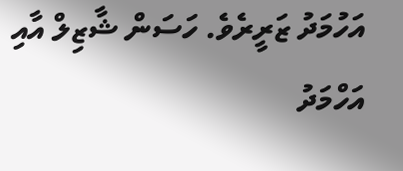އަހުމަދު ޒަރީރެވެ. ހަސަން ޝާޒިލް އާއި އަހްމަދު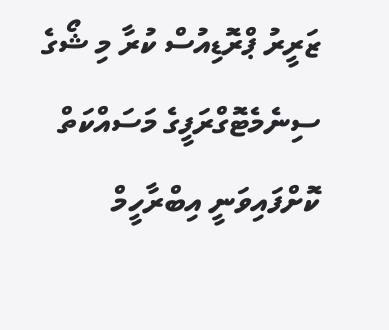ޒަރީރު ޕްރޮޑިއުސް ކުރާ މި ޝޯގެ ސިނެމެޓޮގްރަފީގެ މަސައްކަތް ކޮށްފައިވަނީ އިބްރާހީމް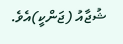ޝުޖާއު (ޖަންކީ)އެވެ.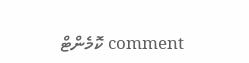comment ކޮމެންޓް